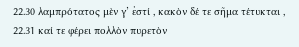22.30 λαμπρότατος μὲν γ’ ἐστί , κακὸν δέ τε σῆμα τέτυκται ,
22.31 καί τε φέρει πολλὸν πυρετὸν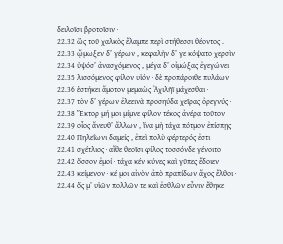δειλοῖσι βροτοῖσιν ·
22.32 ὣς τοῦ χαλκὸς ἔλαμπε περὶ στήθεσσι θέοντος .
22.33 ᾤμωξεν δ’ γέρων , κεφαλὴν δ’ γε κόψατο χερσὶν
22.34 ὑψόσ’ ἀνασχόμενος , μέγα δ’ οἰμώξας ἐγεγώνει
22.35 λισσόμενος φίλον υἱόν · δὲ προπάροιθε πυλάων
22.36 ἑστήκει ἄμοτον μεμαὼς Ἀχιλῆϊ μάχεσθαι ·
22.37 τὸν δ’ γέρων ἐλεεινὰ προσηύδα χεῖρας ὀρεγνύς ·
22.38 Ἕκτορ μή μοι μίμνε φίλον τέκος ἀνέρα τοῦτον
22.39 οἶος ἄνευθ’ ἄλλων , ἵνα μὴ τάχα πότμον ἐπίσπῃς
22.40 Πηλεΐωνι δαμείς , ἐπεὶ πολὺ φέρτερός ἐστι
22.41 σχέτλιος · αἴθε θεοῖσι φίλος τοσσόνδε γένοιτο
22.42 ὅσσον ἐμοί · τάχα κέν κύνες καὶ γῦπες ἔδοιεν
22.43 κείμενον · κέ μοι αἰνὸν ἀπὸ πραπίδων ἄχος ἔλθοι ·
22.44 ὅς μ’ υἱῶν πολλῶν τε καὶ ἐσθλῶν εὖνιν ἔθηκε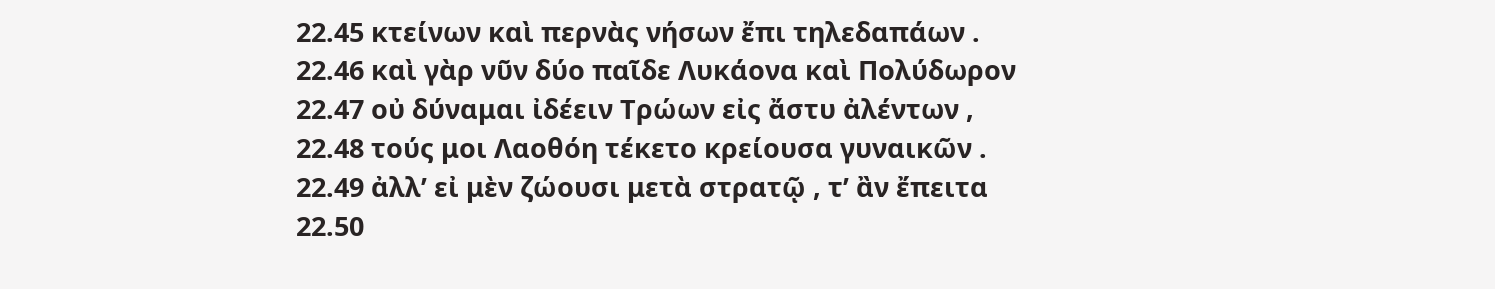22.45 κτείνων καὶ περνὰς νήσων ἔπι τηλεδαπάων .
22.46 καὶ γὰρ νῦν δύο παῖδε Λυκάονα καὶ Πολύδωρον
22.47 οὐ δύναμαι ἰδέειν Τρώων εἰς ἄστυ ἀλέντων ,
22.48 τούς μοι Λαοθόη τέκετο κρείουσα γυναικῶν .
22.49 ἀλλ’ εἰ μὲν ζώουσι μετὰ στρατῷ , τ’ ἂν ἔπειτα
22.50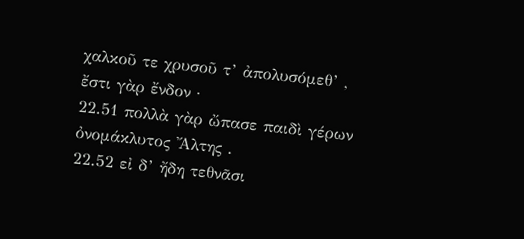χαλκοῦ τε χρυσοῦ τ’ ἀπολυσόμεθ’ , ἔστι γὰρ ἔνδον ·
22.51 πολλὰ γὰρ ὤπασε παιδὶ γέρων ὀνομάκλυτος Ἄλτης .
22.52 εἰ δ’ ἤδη τεθνᾶσι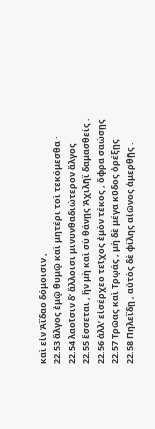καὶ εἰν Ἀΐδαο δόμοισιν ,
22.53 ἄλγος ἐμῷ θυμῷ καὶ μητέρι τοὶ τεκόμεσθα ·
22.54 λαοῖσιν δ’ ἄλλοισι μινυνθαδιώτερον ἄλγος
22.55 ἔσσεται , ἢν μὴ καὶ σὺ θάνῃς Ἀχιλῆϊ δαμασθείς .
22.56 ἀλλ’ εἰσέρχεο τεῖχος ἐμὸν τέκος , ὄφρα σαώσῃς
22.57 Τρῶας καὶ Τρῳάς , μὴ δὲ μέγα κῦδος ὀρέξῃς
22.58 Πηλεΐδῃ , αὐτὸς δὲ φίλης αἰῶνος ἀμερθῇς .